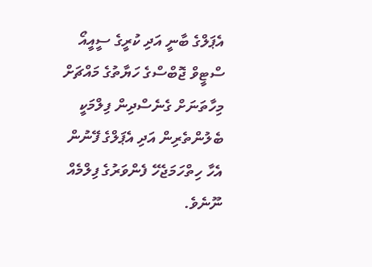އެޕަލްގެ ބާނީ އަދި ކުރީގެ ސީއީއޯ ސްޓީވް ޖޮބްސްގެ ހަޔާތުގެ މައްޗަށް މިހާތަނަށް ގެނެސްދިން ފިލްމަކީ ބެލުންތެރިން އަދި އެޕަލްގެ ފޭނުން އެހާ ހިތްހަމަޖެހޭ ފެންވަރުގެ ފިލްމެއް ނޫނެވެ.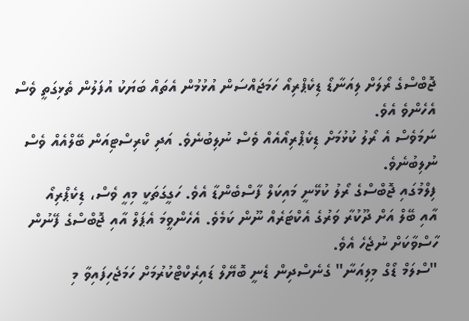ޖޮބްސްގެ ރޯލަށް ލިއަނާޑޯ ޑިކެޕްރިއޯ ހަމަޖައްސަން އުޅުމުން އެތައް ބަޔަކު އުފަލުން ތެޅިގަތީ ވެސް އެހެންވެ އެވެ.
ނަމަވެސް އެ ރޯލު ކުޅުމަށް ޑިކެޕްރިއޯއެއް ވެސް ނުލިބުނެވެ. އަދި ކްރިސްޓިއަން ބޭލްއެއް ވެސް ނުލިބުނެވެ.
ފިލްމުގައި ޖޮބްސްގެ ރޯލު ކުޅޭނީ މައިކަލް ފާސްބެންޑާ އެވެ. ހަގީގަތަކީ މިއީ ވެސް، ޑިކެޕްރިއޯ
އާއި ބޭލް އަށް ދޫކުރާ ވަރުގެ އެކްޓަރެއް ނޫން ކަމެވެ. އެހެންވީމަ އެޕަލް އާއި ޖޮބްސްގެ ފޭނުން ހާސްވާކަށް ނުޖެހެ އެވެ.
"ސްލަމް ޑޯގް މިލިއަނާ" ގެނެސްދިން ޑެނީ ބޮޔޭލް ޑައިރެކްޓްކުރުމަށް ހަމަޖެހިފައިވާ މި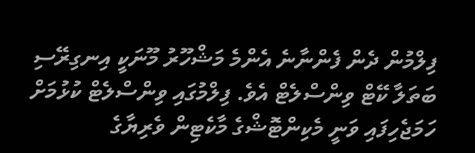ފިލްމުން ދެން ފެންނާނެ އެންމެ މަޝްހޫރު މޫނަކީ އިނގިރޭސި ބަތަލާ ކޭޓް ވިންސްލެޓް އެވެ. ފިލްމުގައި ވިންސްލެޓް ކުޅުމަށް ހަމަޖެހިފައި ވަނީ މެކިންޓޮޝްގެ މާކެޓިން ވެރިޔާގެ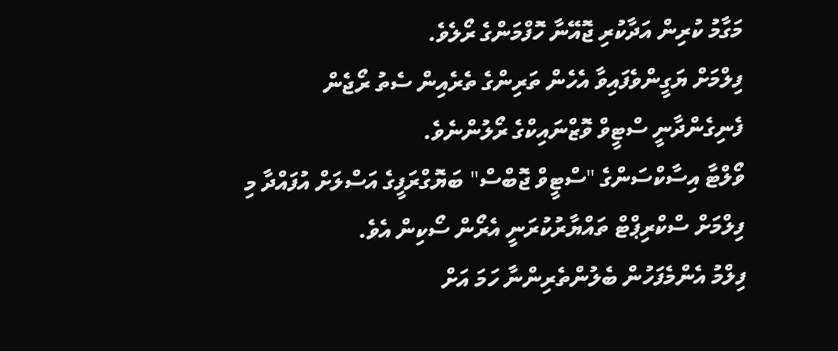މަގާމު ކުރިން އަދާކުރި ޖޮއޭނާ ހޮފްމަންގެ ރޯލެވެ.
ފިލްމަށް ޔަގީންވެފައިވާ އެހެން ތަރިންގެ ތެރެއިން ސެތު ރޯޖެން ފެނިގެންދާނީ ސްޓީވް ވޮޒްނައިކްގެ ރޯލުންނެވެ.
ވޯލްޓާ އިސާކްސަންގެ "ސްޓީވް ޖޮބްސް" ބަޔޮގްރަފީގެ އަސްލަށް އުފައްދާ މި ފިލްމަށް ސްކްރިޕްޓް ތައްޔާރުކުރަނީ އެރޯން ސޯކިން އެވެ.
ފިލްމު އެންމެފަހުން ބެލުންތެރިންނާ ހަމަ އަށް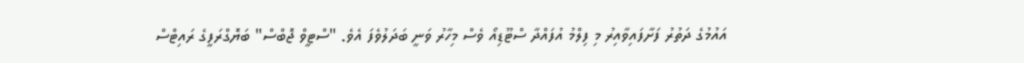އައުމުގެ ދަތުރު ފަށާފައިވާއިރު މި ފިލްމު އުފައްދާ ސްޓޫޑިއޯ ވެސް މިހާރު ވަނީ ބަދަލުވެފަ އެވެ. "ސްޓީވް ޖޮބްސް" ބަޔޮގްރަފީގެ ރައިޓްސް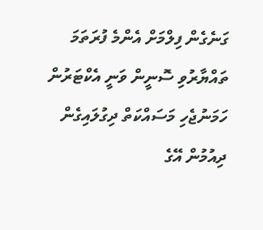ގަނެގެން ފިލްމަށް އެންމެ ފުރަތަމަ ތައްޔާރުވި ސޮނީން ވަނީ އެކްޓަރުން ހަމަނުޖެހި މަސައްކަތް ދިގުލައިގެން ދިއުމުން އޭގެ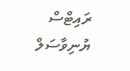ރައިޓްސް ޔުނިވާސަލް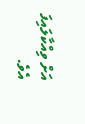އަށް ވިއްކާލައިފަ އެވެ.